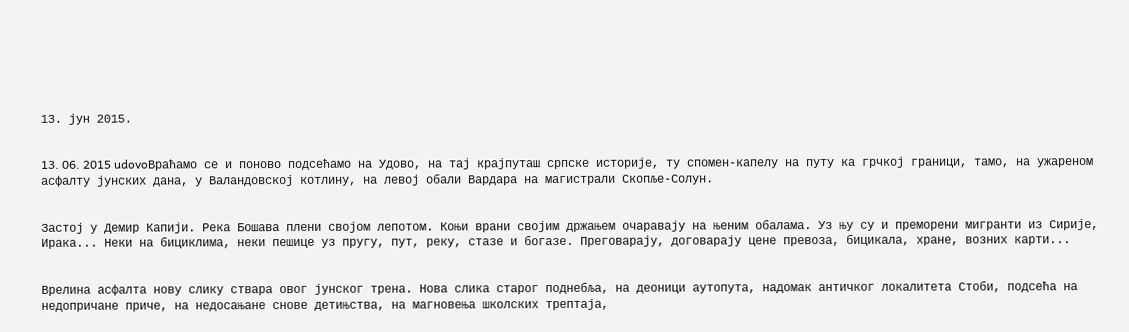13. јун 2015.


13. 06. 2015 udovoВраћамо се и поново подсећамо на Удово, на тај крајпуташ српске историје, ту спомен-капелу на путу ка грчкој граници, тамо, на ужареном асфалту јунских дана, у Валандовској котлину, на левој обали Вардара на магистрали Скопље-Солун.


Застој у Демир Капији. Река Бошава плени својом лепотом. Коњи врани својим држањем очаравају на њеним обалама. Уз њу су и преморени мигранти из Сирије, Ирака... Неки на бициклима, неки пешице уз пругу, пут, реку, стазе и богазе. Преговарају, договарају цене превоза, бицикала, хране, возних карти...


Врелина асфалта нову слику ствара овог јунског трена. Нова слика старог поднебља, на деоници аутопута, надомак античког локалитета Стоби, подсећа на недопричане приче, на недосањане снове детињства, на магновења школских трептаја,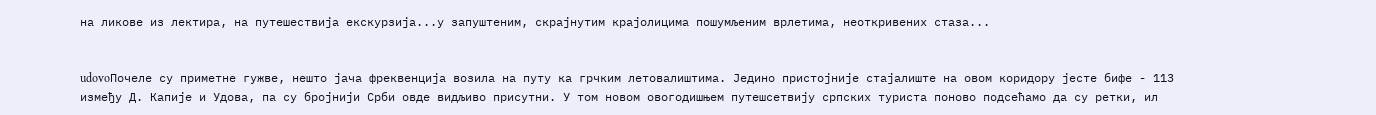на ликове из лектира, на путешествија екскурзија...у запуштеним, скрајнутим крајолицима пошумљеним врлетима, неоткривених стаза...


udovoПочеле су приметне гужве, нешто јача фреквенција возила на путу ка грчким летовалиштима. Једино пристојније стајалиште на овом коридору јесте бифе - 113 између Д. Капије и Удова, па су бројнији Срби овде видљиво присутни. У том новом овогодишњем путешсетвију српских туриста поново подсећамо да су ретки, ил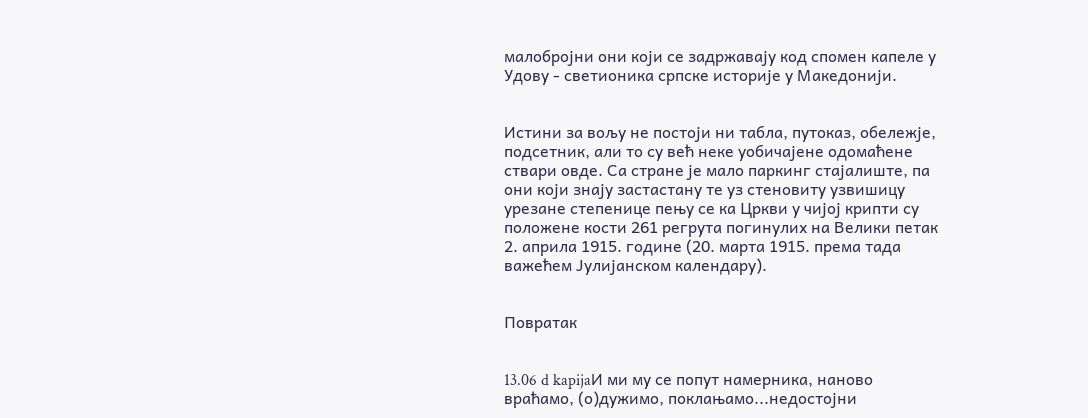малобројни они који се задржавају код спомен капеле у Удову - светионика српске историје у Македонији.


Истини за вољу не постоји ни табла, путоказ, обележје, подсетник, али то су већ неке уобичајене одомаћене ствари овде. Са стране је мало паркинг стајалиште, па они који знају застастану те уз стеновиту узвишицу урезане степенице пењу се ка Цркви у чијој крипти су положене кости 261 регрута погинулих на Велики петак 2. априла 1915. године (20. марта 1915. према тада важећем Јулијанском календару).


Повратак


13.06 d kapijaИ ми му се попут намерника, наново враћамо, (о)дужимо, поклањамо...недостојни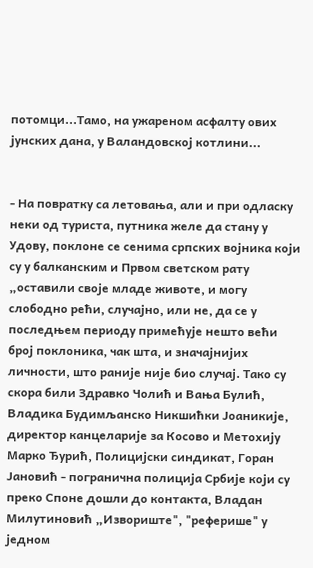потомци...Тамо, на ужареном асфалту ових јунских дана, у Валандовској котлини...


- На повратку са летовања, али и при одласку неки од туриста, путника желе да стану у Удову, поклоне се сенима српских војника који су у балканским и Првом светском рату „оставили своје младе животе, и могу слободно рећи, случајно, или не, да се у последњем периоду примећује нешто већи број поклоника, чак шта, и значајнијих личности, што раније није био случај. Тако су скора били Здравко Чолић и Вања Булић, Владика Будимљанско Никшићки Јоаникије, директор канцеларије за Косово и Метохију Марко Ђурић, Полицијски синдикат, Горан Јановић - погранична полиција Србије који су преко Споне дошли до контакта, Владан Милутиновић „Извориште", "реферише" у једном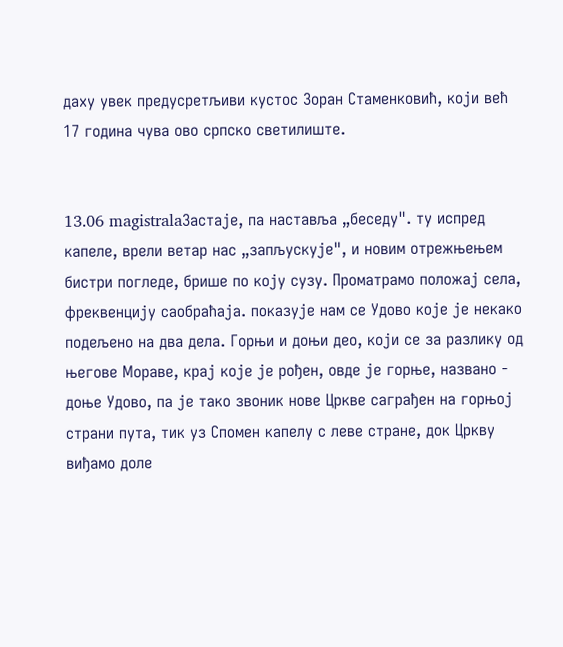даху увек предусретљиви кустос Зоран Стаменковић, који већ 17 година чува ово српско светилиште.


13.06 magistralaЗастаје, па наставља „беседу". ту испред капеле, врели ветар нас „запљускује", и новим отрежњењем бистри погледе, брише по коју сузу. Проматрамо положај села, фреквенцију саобраћаја. показује нам се Удово које је некако подељено на два дела. Горњи и доњи део, који се за разлику од његове Мораве, крај које је рођен, овде је горње, названо - доње Удово, па је тако звоник нове Цркве саграђен на горњој страни пута, тик уз Спомен капелу с леве стране, док Цркву виђамо доле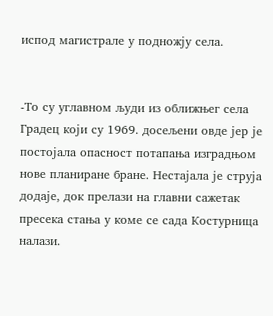испод магистрале у подножју села.


-То су углавном људи из оближњег села Градец који су 1969. досељени овде јер је постојала опасност потапања изградњом нове планиране бране. Нестајала је струја додаје, док прелази на главни сажетак пресека стања у коме се сада Костурница налази.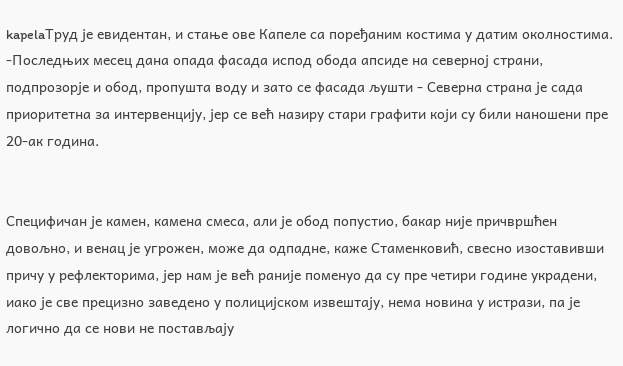kapelaТруд је евидентан, и стање ове Капеле са поређаним костима у датим околностима.
-Последњих месец дана опада фасада испод обода апсиде на северној страни, подпрозорје и обод, пропушта воду и зато се фасада љушти - Северна страна је сада приоритетна за интервенцију, јер се већ назиру стари графити који су били наношени пре 20-ак година.


Специфичан је камен, камена смеса, али је обод попустио, бакар није причвршћен довољно, и венац је угрожен, може да одпадне, каже Стаменковић, свесно изоставивши причу у рефлекторима, јер нам је већ раније поменуо да су пре четири године украдени, иако је све прецизно заведено у полицијском извештају, нема новина у истрази, па је логично да се нови не постављају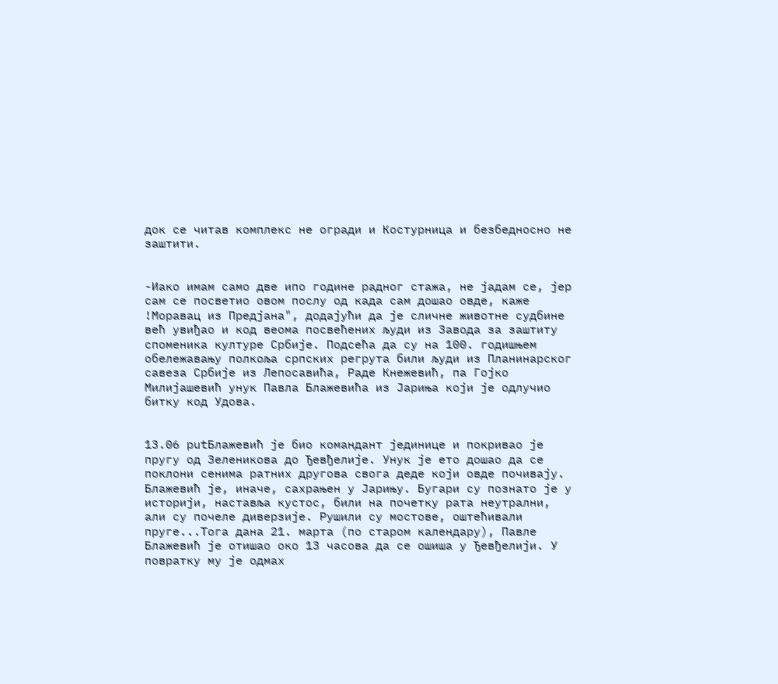док се читав комплекс не огради и Костурница и безбедносно не заштити.


-Иако имам само две ипо године радног стажа, не јадам се, јер сам се посветио овом послу од када сам дошао овде, каже !Моравац из Предјана", додајући да је сличне животне судбине већ увиђао и код веома посвећених људи из Завода за заштиту споменика културе Србије. Подсећа да су на 100. годишњем обележавању полкоља српских регрута били људи из Планинарског савеза Србије из Лепосавића, Раде Кнежевић, па Гојко Милијашевић унук Павла Блажевића из Јариња који је одлучио битку код Удова.


13.06 putБлажевић је био командант јединице и покривао је пругу од Зеленикова до Ђевђелије. Унук је ето дошао да се поклони сенима ратних другова свога деде који овде почивају. Блажевић је, иначе, сахрањен у Јарињу. Бугари су познато је у историји, наставља кустос, били на почетку рата неутрални, али су почеле диверзије. Рушили су мостове, оштећивали пруге...Тога дана 21. марта (по старом календару), Павле Блажевић је отишао око 13 часова да се ошиша у Ђевђелији. У повратку му је одмах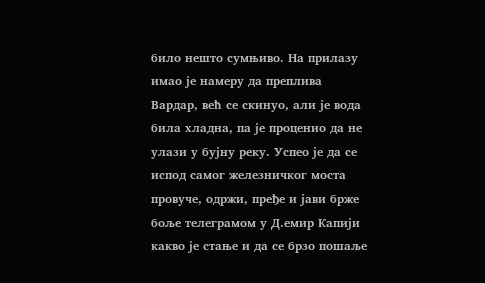било нешто сумњиво. На прилазу имао је намеру да преплива Вардар, већ се скинуо, али је вода била хладна, па је проценио да не улази у бујну реку. Успео је да се испод самог железничког моста провуче, одржи, пређе и јави брже боље телеграмом у Д.емир Капији какво је стање и да се брзо пошаље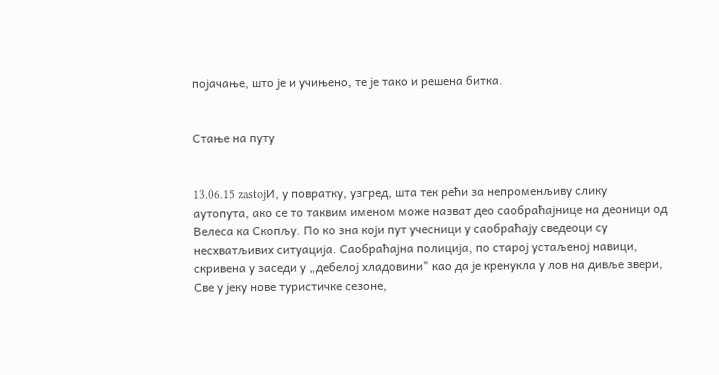појачање, што је и учињено, те је тако и решена битка.


Стање на путу


13.06.15 zastojИ, у повратку, узгред, шта тек рећи за непроменљиву слику аутопута, ако се то таквим именом може назват део саобраћајнице на деоници од Велеса ка Скопљу. По ко зна који пут учесници у саобраћају сведеоци су несхватљивих ситуација. Саобраћајна полиција, по старој устаљеној навици, скривена у заседи у „дебелој хладовини" као да је кренукла у лов на дивље звери, Све у јеку нове туристичке сезоне,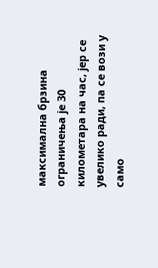максимална брзина ограничења је 30 километара на час, јер се увелико ради, па се вози у само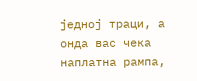једној траци, а онда вас чека наплатна рампа,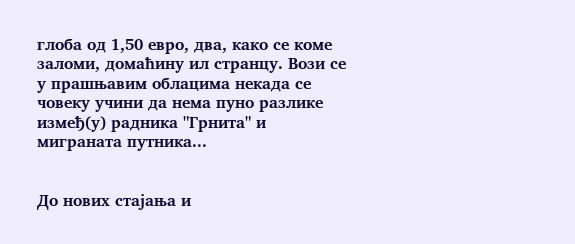глоба од 1,50 евро, два, како се коме заломи, домаћину ил странцу. Вози се у прашњавим облацима некада се човеку учини да нема пуно разлике измеђ(у) радника "Грнита" и миграната путника...


До нових стајања и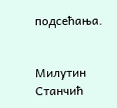подсећања.


Милутин Станчић